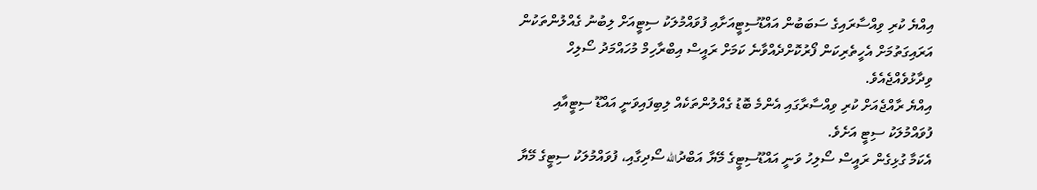އިއްޔެ ކުރި ވިއްސާރައިގެ ސަބަބުން އައްޑޫސިޓީއަށާއި ފުވައްމުލަކު ސިޓީއަށް ލިބުނު ގެއްލުންތަކުން އަރައިގަތުމަށް އެހީތެރިކަން ފޯރުކޮށްދެއްވާނެ ކަމަށް ރައީސް އިބްރާހިމް މުހައްމަދު ސޯލިހް ވިދާޅުވެއްޖެއެވެ.
އިއްޔެ ރާއްޖެއަށް ކުރި ވިއްސާރާގައި އެންމެ ބޮޑު ގެއްލުންތަކެއް ލިބިފައިވަނީ އައްޑޫ ސިޓީއާއި ފުވައްމުލަކު ސިޓީ އަށެވެ.
އެކަމާ ގުޅިގެން ރައީސް ސޯލިހު ވަނީ އައްޑޫސިޓީގެ މޭޔާ އަބްދުالله ސޯދިގާއި، ފުވައްމުލަކު ސިޓީގެ މޭޔާ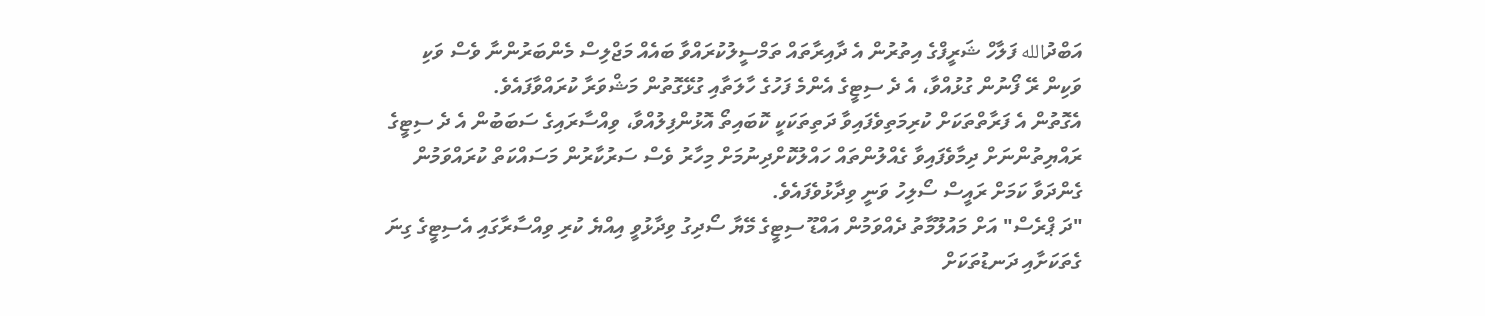އަބްދުالله ފަލާހް ޝަރީފްގެ އިތުރުން އެ ދާއިރާތައް ތަމްސީލުކުރައްވާ ބައެއް މަޖްލިސް މެންބަރުންނާ ވެސް ވަކި ވަކިން ރޭ ފޯނުން ގުޅުއްވާ، އެ ދެ ސިޓީގެ އެންމެ ފަހުގެ ހާލަތާއި ގުޅޭގޮތުން މަޝްވަރާ ކުރައްވާފައެވެ.
އެގޮތުން އެ ފަރާތްތަކަށް ކުރިމަތިވެފައިވާ ދަތިތަކަކީ ކޮބައިތޯ އޮޅުންފިލުއްވާ، ވިއްސާރައިގެ ސަބަބުން އެ ދެ ސިޓީގެ ރައްޔިތުންނަށް ދިމާވެފައިވާ ގެއްލުންތައް ހައްލުކޮށްދިނުމަށް މިހާރު ވެސް ސަރުކާރުން މަސައްކަތް ކުރައްވަމުން ގެންދަވާ ކަމަށް ރައީސް ސޯލިހު ވަނީ ވިދާޅުވެފައެވެ.
"ދަ ޕްރެސް" އަށް މައުލޫމާތު ދެއްވަމުން އައްޑޫ ސިޓީގެ މޭޔާ ސޯދިގު ވިދާޅުވީ އިއްޔެ ކުރި ވިއްސާރާގައި އެސިޓީގެ ގިނަ ގެތަކަށާއި ދަނޑުތަކަށް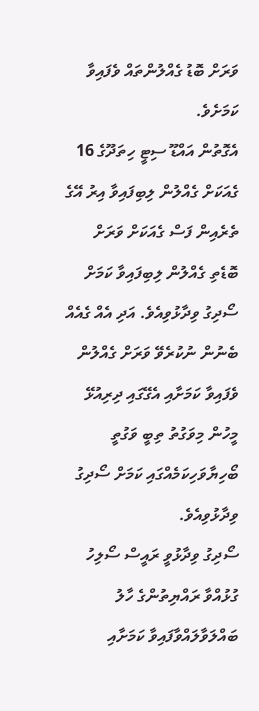ވަރަށް ބޮޑު ގެއްލުންތައް ވެފައިވާ ކަމަށެވެ.
އެގޮތުން އައްޑޫ ސިޓީ ހިތަދޫގެ 16 ގެއަކަށް ގެއްލުން ލިބިފައިވާ އިރު އޭގެ ތެރެއިން ފަސް ގެއަކަށް ވަރަށް ބޮޑެތި ގެއްލުން ލިބިފައިވާ ކަމަށް ސޯދިގު ވިދާޅުވިއެވެ. އަދި އެއް ގެއެއް ބެނުން ނުކުރެވޭ ވަރަށް ގެއްލުން ވެފައިވާ ކަމަށާއި އެގޭގައި ދިރިއުޅޭ މީހުން މިވަގުތު ތިބީ ވަގުތީ ބޯހިޔާވަހިކަމެއްގައި ކަމަށް ސޯދިގު ވިދާޅުވިއެވެ.
ސޯދިގު ވިދާޅުވީ ރައީސް ސޯލިހު ގުޅުއްވާ ރައްޔިތުންގެ ހާލު ބައްލަވާލައްވާފައިވާ ކަމަށާއި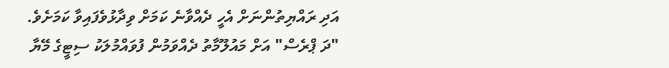އަދި ރައްޔިތުންނަށް އެހީ ދެއްވާނެ ކަމަށް ވިދާޅުވެފައިވާ ކަމަށެވެ.
"ދަ ޕްރެސް" އަށް މައުލޫމާތު ދެއްވަމުން ފުވައްމުލަކު ސިޓީގެ މޭޔާ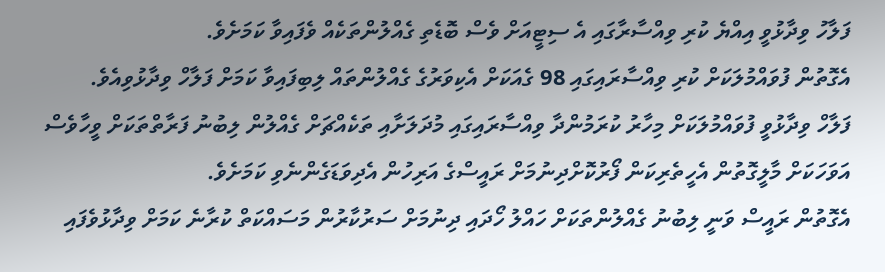ފަލާހު ވިދާޅުވީ އިއްޔެ ކުރި ވިއްސާރާގައި އެ ސިޓީއަށް ވެސް ބޮޑެތި ގެއްލުންތަކެއް ވެފައިވާ ކަމަށެވެ.
އެގޮތުން ފުވައްމުލަކަށް ކުރި ވިއްސާރައިގައި 98 ގެއަކަށް އެކިވަރުގެ ގެއްލުންތައް ލިބިފައިވާ ކަމަށް ފަލާހް ވިދާޅުވިއެވެ.
ފަލާހް ވިދާޅުވީ ފުވައްމުލަކަށް މިހާރު ކުރަމުންދާ ވިއްސާރައިގައި މުދަލަށާއި ތަކެއްޗަށް ގެއްލުން ލިބުނު ފަރާތްތަކަށް ވީހާވެސް އަވަހަކަށް މާލީގޮތުން އެހީތެރިކަން ފޯރުކޮށްދިނުމަށް ރައީސްގެ އަރިހުން އެދިވަޑަގެންނެވި ކަމަށެވެ.
އެގޮތުން ރައީސް ވަނީ ލިބުނު ގެއްލުންތަކަށް ހައްލު ހޯދައި ދިނުމަށް ސަރުކާރުން މަސައްކަތް ކުރާނެ ކަމަށް ވިދާޅުވެފައި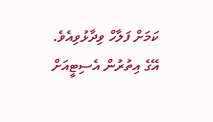ކަމަށް ފަލާހް ވިދާޅުވިއެވެ.
އޭގެ އިތުރުން އެސިޓީއަށް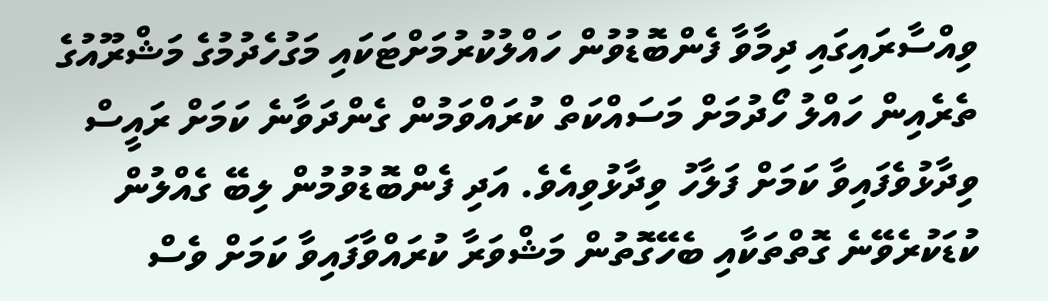ވިއްސާރައިގައި ދިމާވާ ފެންބޮޑުވުން ހައްލުކުރުމަށްޓަކައި މަގުހެދުމުގެ މަޝްރޫއުގެ ތެރެއިން ހައްލު ހޯދުމަށް މަސައްކަތް ކުރައްވަމުން ގެންދަވާނެ ކަމަށް ރައީސް ވިދާޅުވެފައިވާ ކަމަށް ފަލާހު ވިދާޅުވިއެވެ. އަދި ފެންބޮޑުވުމުން ލިބޭ ގެއްލުން ކުޑަކުރެވޭނެ ގޮތްތަކާއި ބެހޭގޮތުން މަޝްވަރާ ކުރައްވާފައިވާ ކަމަށް ވެސް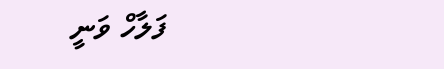ފަލާހް ވަނީ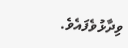ވިދާޅުވެފައެވެ.